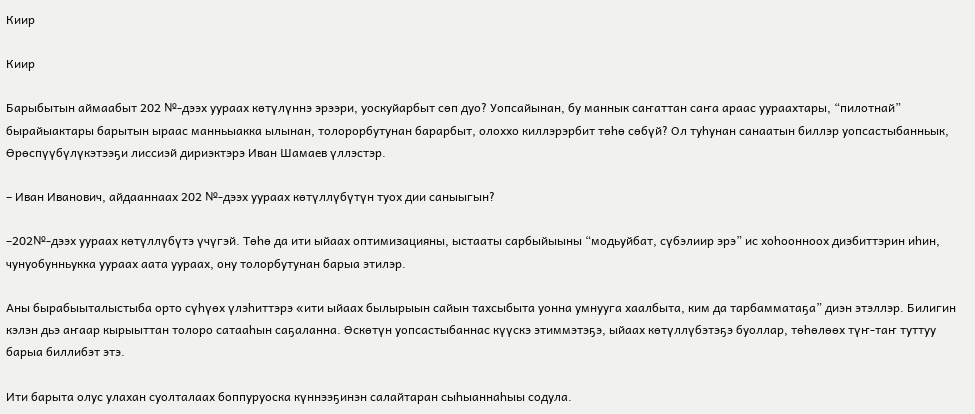Киир

Киир

Барыбытын аймаабыт 202 №-дээх уураах көтүлүннэ эрээри, уоскуйарбыт сөп дуо? Уопсайынан, бу маннык саҥаттан саҥа араас уураахтары, “пилотнай” бырайыактары барытын ыраас манньыакка ылынан, толорорбутунан барарбыт, олоххо киллэрэрбит төһө сөбүй? Ол туһунан санаатын биллэр уопсастыбанньык, Өрөспүүбүлүкэтээҕи лиссиэй дириэктэрэ Иван Шамаев үллэстэр.

– Иван Иванович, айдааннаах 202 №-дээх уураах көтүллүбүтүн туох дии саныыгын?

–202№-дээх уураах көтүллүбүтэ үчүгэй. Төһө да ити ыйаах оптимизацияны, ыстааты сарбыйыыны “модьуйбат, сүбэлиир эрэ” ис хоһоонноох диэбиттэрин иһин, чунуобунньукка уураах аата уураах, ону толорбутунан барыа этилэр.

Аны бырабыыталыстыба орто сүһүөх үлэһиттэрэ «ити ыйаах былырыын сайын тахсыбыта уонна умнууга хаалбыта, ким да тарбамматаҕа” диэн этэллэр. Билигин кэлэн дьэ аҥаар кырыыттан толоро сатааһын саҕаланна. Өскөтүн уопсастыбаннас күүскэ этиммэтэҕэ, ыйаах көтүллүбэтэҕэ буоллар, төһөлөөх түҥ-таҥ туттуу барыа биллибэт этэ.

Ити барыта олус улахан суолталаах боппуруоска күннээҕинэн салайтаран сыһыаннаһыы содула.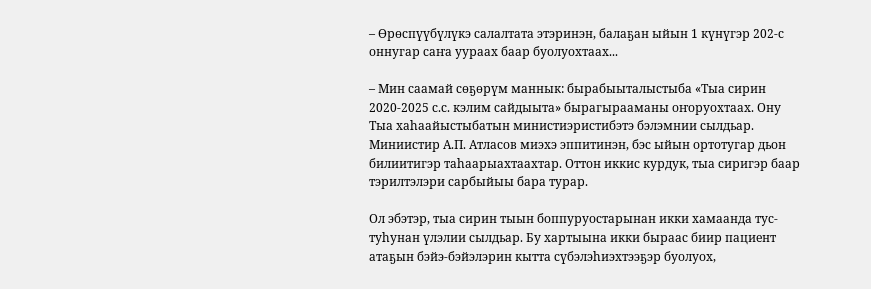– Өрөспүүбүлүкэ салалтата этэринэн, балаҕан ыйын 1 күнүгэр 202-с оннугар саҥа уураах баар буолуохтаах...

– Мин саамай сөҕөрүм маннык: бырабыыталыстыба «Тыа сирин 2020-2025 с.с. кэлим сайдыыта» бырагырааманы оҥоруохтаах. Ону Тыа хаһаайыстыбатын министиэристибэтэ бэлэмнии сылдьар. Миниистир А.П. Атласов миэхэ эппитинэн, бэс ыйын ортотугар дьон билиитигэр таһаарыахтаахтар. Оттон иккис курдук, тыа сиригэр баар тэрилтэлэри сарбыйыы бара турар.

Ол эбэтэр, тыа сирин тыын боппуруостарынан икки хамаанда тус-туһунан үлэлии сылдьар. Бу хартыына икки быраас биир пациент атаҕын бэйэ-бэйэлэрин кытта сүбэлэһиэхтээҕэр буолуох,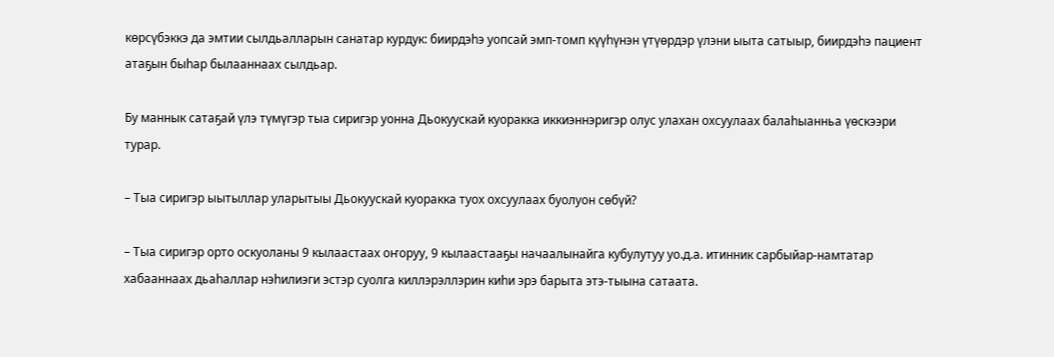көрсүбэккэ да эмтии сылдьалларын санатар курдук: биирдэһэ уопсай эмп-томп күүһүнэн үтүөрдэр үлэни ыыта сатыыр, биирдэһэ пациент атаҕын быһар былааннаах сылдьар.

Бу маннык сатаҕай үлэ түмүгэр тыа сиригэр уонна Дьокуускай куоракка иккиэннэригэр олус улахан охсуулаах балаһыанньа үөскээри турар.

– Тыа сиригэр ыытыллар уларытыы Дьокуускай куоракка туох охсуулаах буолуон сөбүй?

– Тыа сиригэр орто оскуоланы 9 кылаастаах оҥоруу, 9 кылаастааҕы начаалынайга кубулутуу уо.д.а. итинник сарбыйар-намтатар хабааннаах дьаһаллар нэһилиэги эстэр суолга киллэрэллэрин киһи эрэ барыта этэ-тыына сатаата.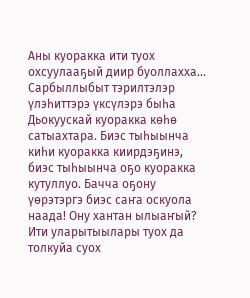Аны куоракка ити туох охсуулааҕый диир буоллахха... Сарбыллыбыт тэрилтэлэр үлэһиттэрэ үксүлэрэ быһа Дьокуускай куоракка көһө сатыахтара. Биэс тыһыынча киһи куоракка киирдэҕинэ, биэс тыһыынча оҕо куоракка кутуллуо. Бачча оҕону үөрэтэргэ биэс саҥа оскуола наада! Ону хантан ылыаҥый? Ити уларытыылары туох да толкуйа суох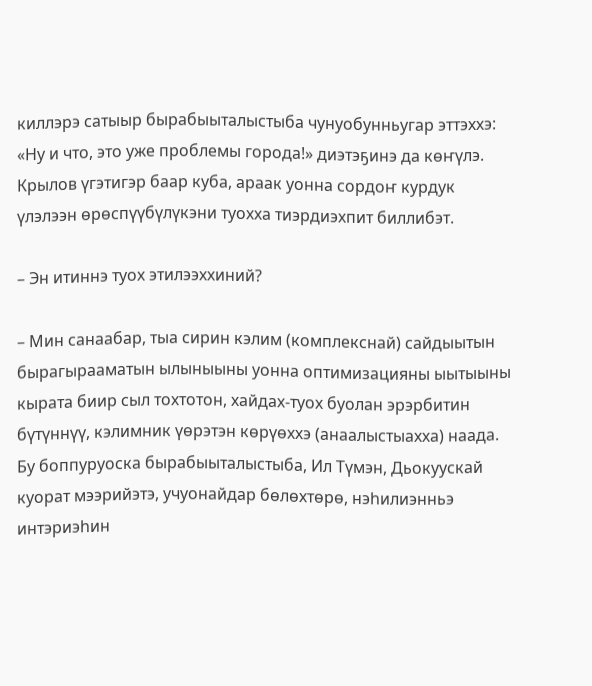киллэрэ сатыыр бырабыыталыстыба чунуобунньугар эттэххэ: «Ну и что, это уже проблемы города!» диэтэҕинэ да көҥүлэ. Крылов үгэтигэр баар куба, араак уонна сордоҥ курдук үлэлээн өрөспүүбүлүкэни туохха тиэрдиэхпит биллибэт.

– Эн итиннэ туох этилээххиний?

– Мин санаабар, тыа сирин кэлим (комплекснай) сайдыытын бырагырааматын ылыныыны уонна оптимизацияны ыытыыны кырата биир сыл тохтотон, хайдах-туох буолан эрэрбитин бүтүннүү, кэлимник үөрэтэн көрүөххэ (анаалыстыахха) наада. Бу боппуруоска бырабыыталыстыба, Ил Түмэн, Дьокуускай куорат мээрийэтэ, учуонайдар бөлөхтөрө, нэһилиэнньэ интэриэһин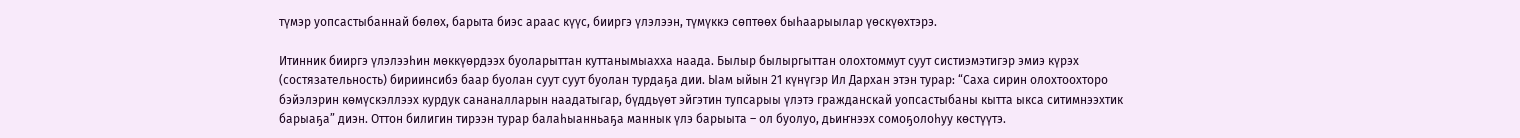түмэр уопсастыбаннай бөлөх, барыта биэс араас күүс, бииргэ үлэлээн, түмүккэ сөптөөх быһаарыылар үөскүөхтэрэ.

Итинник бииргэ үлэлээһин мөккүөрдээх буоларыттан куттанымыахха наада. Былыр былыргыттан олохтоммут суут систиэмэтигэр эмиэ күрэх (состязательность) бириинсибэ баар буолан суут суут буолан турдаҕа дии. Ыам ыйын 21 күнүгэр Ил Дархан этэн турар: “Саха сирин олохтоохторо бэйэлэрин көмүскэллээх курдук сананалларын наадатыгар, бүддьүөт эйгэтин тупсарыы үлэтэ гражданскай уопсастыбаны кытта ыкса ситимнээхтик барыаҕа” диэн. Оттон билигин тирээн турар балаһыанньаҕа маннык үлэ барыыта – ол буолуо, дьиҥнээх сомоҕолоһуу көстүүтэ.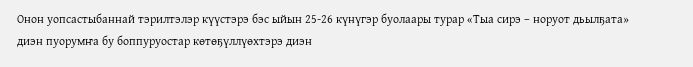Онон уопсастыбаннай тэрилтэлэр күүстэрэ бэс ыйын 25-26 күнүгэр буолаары турар «Тыа сирэ – норуот дьылҕата» диэн пуорумҥа бу боппуруостар көтөҕүллүөхтэрэ диэн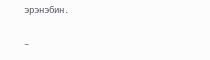эрэнэбин.

–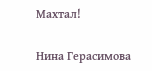Махтал!

Нина Герасимова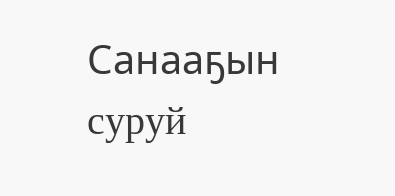Санааҕын суруй